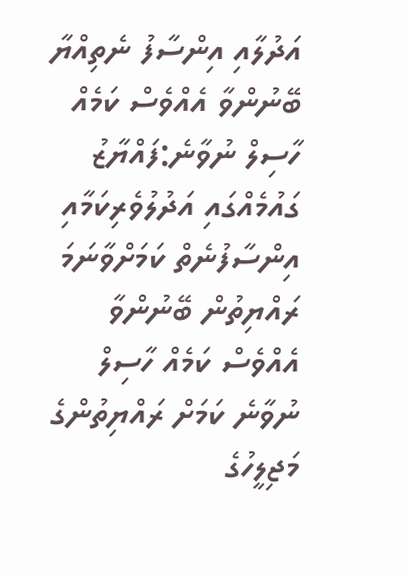އަދުލާއި އިންސާފު ނެތިއްޔާ ބޭނުންވާ އެއްވެސް ކަމެއް ހާސިލް ނުވާނެ:ފައްޔާޒު
ގައުމެއްގައި އަދުލުވެރިކަމާއި އިންސާފުނެތް ކަމަށްވާނަމަ ރައްޔިތުން ބޭނުންވާ އެއްވެސް ކަމެއް ހާސިލް ނުވާނެ ކަމަށް ރައްޔިތުންގެ މަޖިލީހުގެ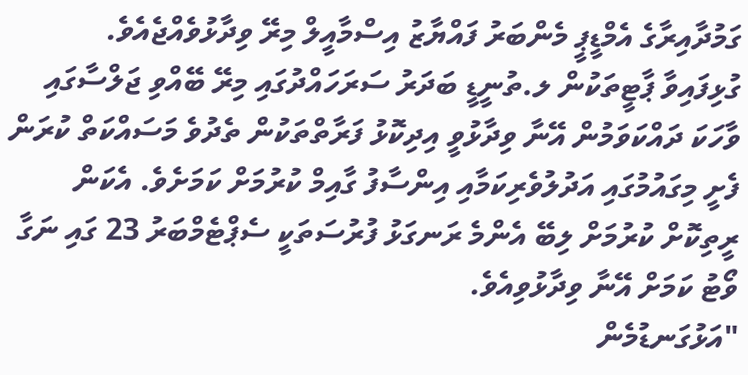ގަމުދާއިރާގެ އެމްޑީޕީ މެންބަރު ފައްޔާޒު އިސްމާއީލް މިރޭ ވިދާޅުވެއްޖެއެވެ.
ގުޅިފައިވާ ޕާޓީތަކުން ލ.ތުނީޑީ ބަދަރު ސަރަހައްދުގައި މިރޭ ބޭއްވި ޖަލްސާގައި ވާހަކަ ދައްކަވަމުން އޭނާ ވިދާޅުވީ އިދިކޮޅު ފަރާތްތަކުން ތެދުވެ މަސައްކަތް ކުރަން ފެށީ މިގައުމުގައި އަދުލުވެރިކަމާއި އިންސާފު ގާއިމް ކުރުމަށް ކަމަށެވެ. އެކަން ރީތިކޮށް ކުރުމަށް ލިބޭ އެންމެ ރަނގަޅު ފުރުސަތަކީ ސެޕްޓެމްބަރު 23 ގައި ނަގާ ވޯޓު ކަމަށް އޭނާ ވިދާޅުވިއެވެ.
"އަޅުގަނޑުމެން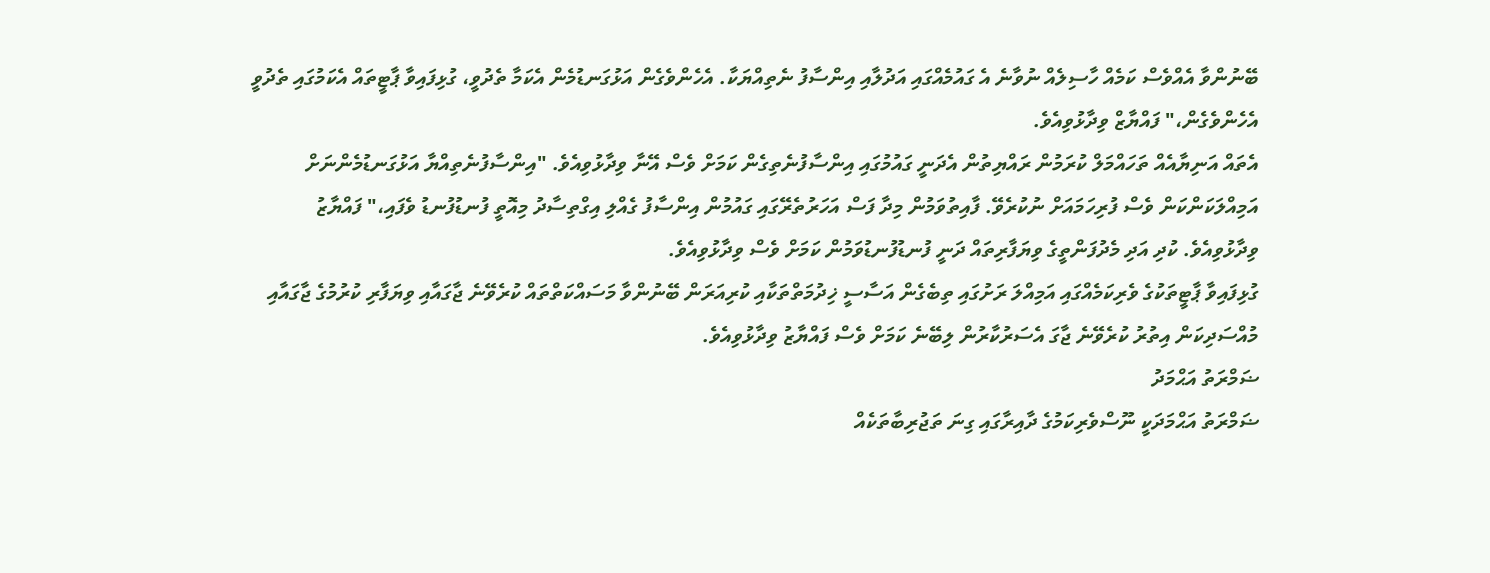ބޭނުންވާ އެއްވެސް ކަމެއް ހާސިލެއް ނުވާނެ އެ ގައުމެއްގައި އަދުލާއި އިންސާފު ނެތިއްޔަކާ. އެހެންވެގެން އަޅުގަނޑުމެން އެކަމާ ތެދުވީ، ގުޅިފައިވާ ޕާޓީތައް އެކަމުގައި ތެދުވީ އެހެންވެގެން،" ފައްޔާޒް ވިދާޅުވިއެވެ.
އެތައް އަނިޔާއެއް ތަހައްމަލް ކުރަމުން ރައްޔިތުން އެދަނީ ގައުމުގައި އިންސާފުނެތިގެން ކަމަށް ވެސް އޭނާ ވިދާޅުވިއެވެ. "އިންސާފުނެތިއްޔާ އަޅުގަނޑުމެންނަށް އަމިއްލަކަންކަން ވެސް ފުރިހަމައަށް ނުކުރެވޭ. ފާއިތުވަމުން މިދާ ފަސް އަހަރުތެރޭގައި ގައުމުން އިންސާފު ގެއްލި އިގްތިސާދު މިއޮތީ ފުނޑުފުނޑު ވެފައި،" ފައްޔާޒު ވިދާޅުވިއެވެ. ކުދި އަދި މެދުފަންތީގެ ވިޔަފާރިތައް ދަނީ ފުނޑުފުނޑުވަމުން ކަމަށް ވެސް ވިދާޅުވިއެވެ.
ގުޅިފައިވާ ޕާޓީތަކުގެ ވެރިކަމެއްގައި އަމިއްލަ ރަށުގައި ތިބެގެން އަސާސީ ޚިދުމަތްތަކާއި ކުރިއަރަން ބޭނުންވާ މަސައްކަތްތައް ކުރެވޭނެ ޖާގައާއި ވިޔަފާރި ކުރުމުގެ ޖާގައާއި މުއްސަދިކަން އިތުރު ކުރެވޭނެ ޖާގަ އެސަރުކާރުން ލިބޭނެ ކަމަށް ވެސް ފައްޔާޒު ވިދާޅުވިއެވެ.
ޟަމްރަތު އަޙްމަދު
ޟަމްރަތު އަޙްމަދަކީ ނޫސްވެރިކަމުގެ ދާއިރާގައި ގިނަ ތަޖުރިބާތަކެއް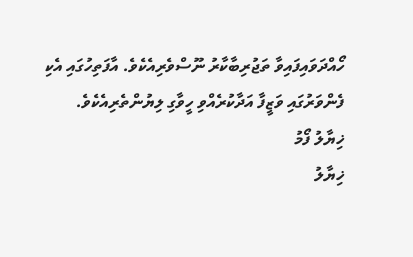ހޯއްދަވައިފައިވާ ތަޖުރިބާކާރު ނޫސްވެރިއެކެވެ. އާފަތިހުގައި އެކި ފެންވަރުގައި ވަޒީފާ އަދާކުރެއްވި ހީވާގި ލިޔުންތެރިއެކެވެ.
ޚިޔާލު ފޯމު
ޚިޔާލު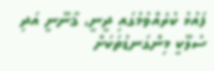ފައުޅު ކުރެއްވުމުގައި ދީނީ، ޤާނޫނީ އަދި ސުލޫކީ މިންގަނޑުތަކަށް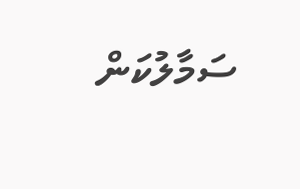ސަމާލުކަން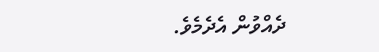ދެއްވުން އެދެމެވެ.